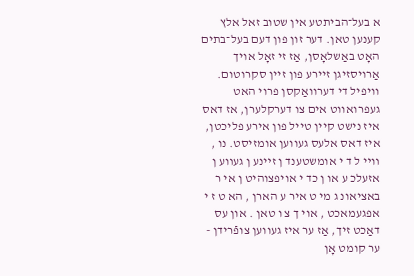א בעל־הביתטע אין שטוב זאל אלץ קענען טאן. דער זון פון דעם בעל־בתים האָט באַשלאָסן, אַז זי זאָל אויך אַרויסזיגן זיירע פון זיין סקרוטום. וויפיל די דערוואַקסן פרוי האט געפרואווט אים צו דערקלערן, אז דאס איז נישט קיין טייל פון אירע פליכטן, איז דאס אלעס געווען אומזיסט. נו , װײ ל ד י אומשטענד ן זײנע ן געװע ן אזעלכ ע או ן כד י אויפצוהיט ן אי ר באציאונ ג מי ט איר ע הארן , הא ט ז י אפגעמאכט , אוי ך צ ו טאן . און עס דאַכט זיך, אַז ער איז געווען צופֿרידן - ער קומט אָן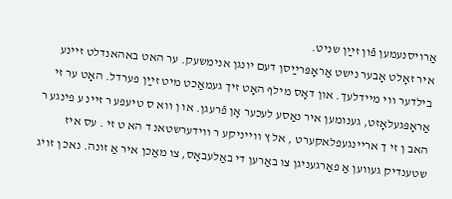אַרויסנעמען פֿון זײַן שניט.
איר זאָלט אָבער נישט אַראָפּרײַסן דעם יונגן אנימשעק. ער האט באהאנדלט זײנע בילדער װי מײדלעך. און דאָס מילף האָט זיך געמאַכט מיט זײַן פערדל. האָט ער זי אַראָפּגעלאָזט, גענומען איר נאַסע לעכער אָן פֿרעגן. או ן װא ס טיעפע ר זײנ ע פינגע ר האב ן זי ך ארײנגעפלאקערט , אל ץ װײניקע ר װידערשטאנ ד הא ט זי . עס איז שטענדיק געווען אַ פאַרגעניגן צו באַרען די באַלעבאָס, צו מאַכן איר אַ זונה. נאכ ן זויג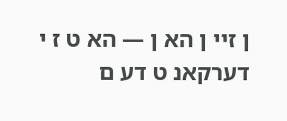ן זײ ן הא ן — הא ט ז י דערקאנ ט דע ם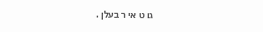גו ט אי ר בעלן .